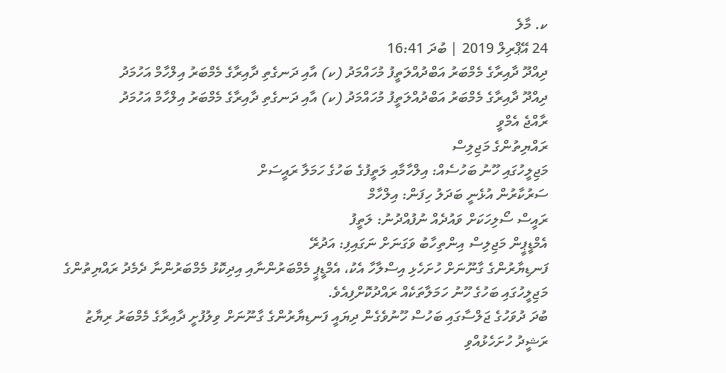ކ. މާލެ
24 އޭޕްރިލް 2019 | ބުދަ 16:41
ދިއްދޫ ދާއިރާގެ މެމްބަރު އަބްދުއްލަތީފު މުހައްމަދު (ކ) އާއި ދަނގެތި ދާއިރާގެ މެމްބަރު އިލްހާމް އަހުމަދު
ދިއްދޫ ދާއިރާގެ މެމްބަރު އަބްދުއްލަތީފު މުހައްމަދު (ކ) އާއި ދަނގެތި ދާއިރާގެ މެމްބަރު އިލްހާމް އަހުމަދު
ރާއްޖެ އެމްވީ
ރައްޔިތުންގެ މަޖިލިސް
މަޖިލީހުގައި ހޫނު ބަހުސެއް: އިލްހާމާއި ލަތީފުގެ ބަހުގެ ހަމަލާ ރައީސަށް
ސަރުކާރުން އުޅެނީ ބަދަލު ހިފަން: އިލްހާމް
ރައީސް ސޯލިހަކަށް ވައުދެއް ނުފުއްދުނު: ލަތީފު
އެމްޑީޕީން މަޖިލިސް އިންތިހާބު ވަގަނަށް ނަގައިފި: އަދުރޭ
ފަނޑިޔާރުންގެ ގާނޫނަށް ހުށަހެޅި އިސްލާހާ އެކު، އެމްޑީޕީ މެމްބަރުންނާއި އިދިކޮޅު މެމްބަރުންނާ ދެމެދު ރައްޔިތުންގެ މަޖިލީހުގައި ބަހުގެ ހޫނު ހަމަލާތަކެއް ރައްދުކޮށްފިއެވެ.
ބުދަ ދުވަހުގެ ޖަލްސާގައި ބަހުސް ހޫނުވެގެން ދިޔައީ ފަނޑިޔާރުންގެ ގާނޫނަށް ވިލުފުށީ ދާއިރާގެ މެމްބަރު ރިޔާޒު ރަޝީދު ހުށަހެޅުއްވި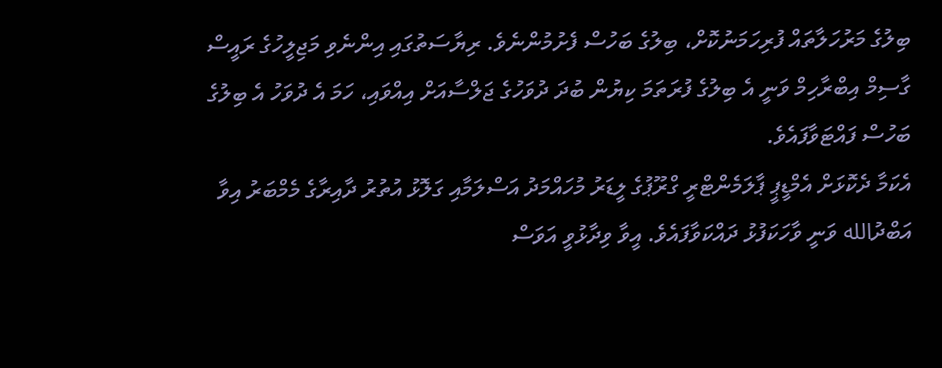ބިލުގެ މަރުހަލާތައް ފުރިހަމަނުކޮށް، ބިލުގެ ބަހުސް ފެށުމުންނެވެ. ރިޔާސަތުގައި އިންނެވި މަޖިލީހުގެ ރައީސް ގާސިމް އިބްރާހިމް ވަނީ އެ ބިލުގެ ފުރަތަމަ ކިޔުން ބުދަ ދުވަހުގެ ޖަލްސާއަށް އިއްވައި، ހަމަ އެ ދުވަހު އެ ބިލުގެ ބަހުސް ފައްޓަވާފައެވެ.
އެކަމާ ދެކޮޅަށް އެމްޑީޕީ ޕާލަމެންޓްރީ ގްރޫޕުގެ ލީޑަރު މުހައްމަދު އަސްލަމާއި ގަލޮޅު އުތުރު ދާއިރާގެ މެމްބަރު އިވާ އަބްދުالله ވަނީ ވާހަކަފުޅު ދައްކަވާފައެވެ. އީވާ ވިދާޅުވީ އަވަސް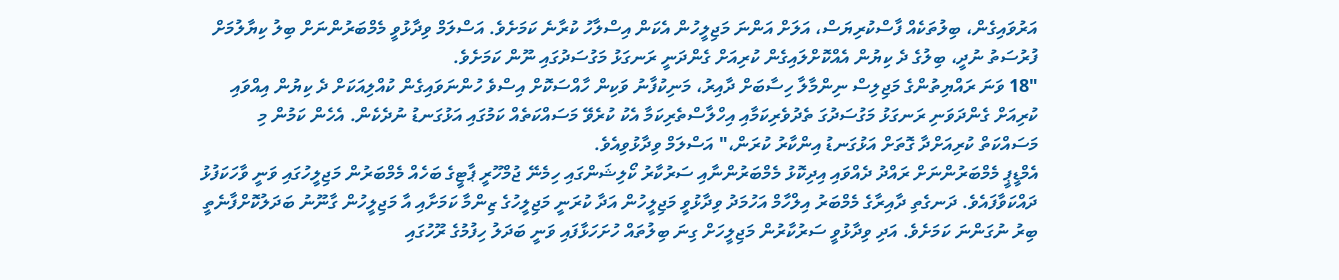އަރުވައިގެން، ބިލުތަކެއް ފާސްކުރިޔަސް، އަލަށް އަންނަ މަޖިލީހުން އެކަން އިސްލާހު ކުރާނެ ކަމަށެވެ. އަސްލަމް ވިދާޅުވީ މެމްބަރުންނަށް ބިލު ކިޔާލުމަށް ފުރުސަތު ނުދީ، ބިލުގެ ދެ ކިޔުން އެއްކޮށްލައިގެން ކުރިއަށް ގެންދަނީ ރަނގަޅު މަގުސަދުގައި ނޫން ކަމަށެވެ.
"18 ވަނަ ރައްޔިތުންގެ މަޖިލިސް ނިންމާލާ ހިސާބަށް ދާއިރު، މަނިކުފާނު ވަކިން ހާއްސަކޮށް އިސްވެ ހުންނަވައިގެން ކުއްލިއަކަށް ދެ ކިޔުން އިއްވައި ކުރިއަށް ގެންދަވަނި ރަނގަޅު މަގުސަދުގަ ތެދުވެރިކަމާއި އިހްލާސްތެރިކަމާ އެކު ކުރެވޭ މަސައްކަތެއް ކަމުގައި އަޅުގަނޑު ނުދެކެން. އެހެން ކަމުން މި މަސައްކަތް ކުރިއަށްދާ ގޮތަށް އަޅުގަނޑު އިންކާރު ކުރަން،" އަސްލަމް ވިދާޅުވިއެވެ.
އެމްޑީޕީ މެމްބަރުންނަށް ރައްދު ދެއްވައި އިދިކޮޅު މެމްބަރުންނާއި ސަރުކާރު ކޯލިޝަންގައި ހިމެނޭ ޖުމްހޫރީ ޕާޓީގެ ބަހެއް މެމްބަރުން މަޖިލީހުގައި ވަނީ ވާހަކަފުޅު ދައްކަވާފައެވެ. ދަނގެތި ދާއިރާގެ މެމްބަރު އިލްހާމް އަހުމަދު ވިދާޅުވީ މަޖިލީހުން އަދާ ކުރަނީ މަޖިލީހުގެ ޒިންމާ ކަމަށާއި އާ މަޖިލީހުން ގާނޫނު ބަދަލުކޮށްފާނެތީ ބިރު ނުގަންނަ ކަމަށެވެ. އަދި ވިދާޅުވީ ސަރުކާރުން މަޖިލީހަށް ގިނަ ބިލުތައް ހުށަހަޅާފައި ވަނީ ބަދަލު ހިފުމުގެ ރޫހުގައި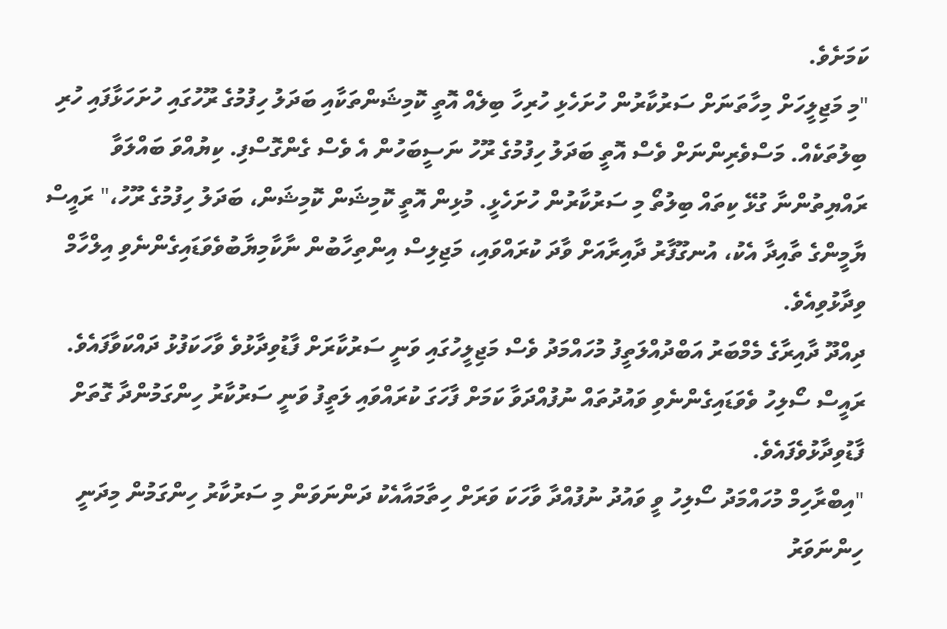ކަމަށެވެ.
"މި މަޖިލީހަށް މިހާތަނަށް ސަރުކާރުން ހުށަހެޅި ހުރިހާ ބިލެއް އޮތީ ކޮމިޝަންތަކާއި ބަދަލު ހިފުމުގެ ރޫހުގައި ހުށަހަޅާފައި ހުރި ބިލުތަކެއް. މަސްވެރިންނަށް ވެސް އޮތީ ބަދަލު ހިފުމުގެ ރޫހު ނަސީބަހުން އެ ވެސް ގެންގޮސްފި. ކިޔުއްވަ ބައްލަވާ ރައްޔިތުންނާ ގުޅޭ ކިތައް ބިލުތޯ މި ސަރުކާރުން ހުށަހެޅީ. މުޅިން އޮތީ ކޮމިޝަން ކޮމިޝަން، ބަދަލު ހިފުމުގެ ރޫހު،" ރައީސް ޔާމީންގެ ތާއިދާ އެކު، އުނގޫފާރު ދާއިރާއަށް ވާދަ ކުރައްވައި، މަޖިލިސް އިންތިހާބުން ނާކާމިޔާބުވެވަޑައިގެންނެވި އިލްހާމް ވިދާޅުވިއެވެ.
ދިއްދޫ ދާއިރާގެ މެމްބަރު އަބްދުއްލަތީފު މުހައްމަދު ވެސް މަޖިލީހުގައި ވަނީ ސަރުކާރަށް ފާޑުވިދާޅުވެ ވާހަކަފުޅު ދައްކަވާފައެވެ. ރައީސް ސޯލިހު ވެވަޑައިގެންނެވި ވައުދުތައް ނުފުއްދަވާ ކަމަށް ފާހަގަ ކުރައްވައި ލަތީފު ވަނީ ސަރުކާރު ހިންގަމުންދާ ގޮތަށް ފާޑުވިދާޅުވެފައެވެ.
"އިބްރާހިމް މުހައްމަދު ސޯލިހު ވީ ވައުދު ނުފުއްދާ ވާހަކަ ވަރަށް ހިތާމައާއެކު ދަންނަވަން މި ސަރުކާރު ހިންގަމުން މިދަނީ ހިންނަވަރު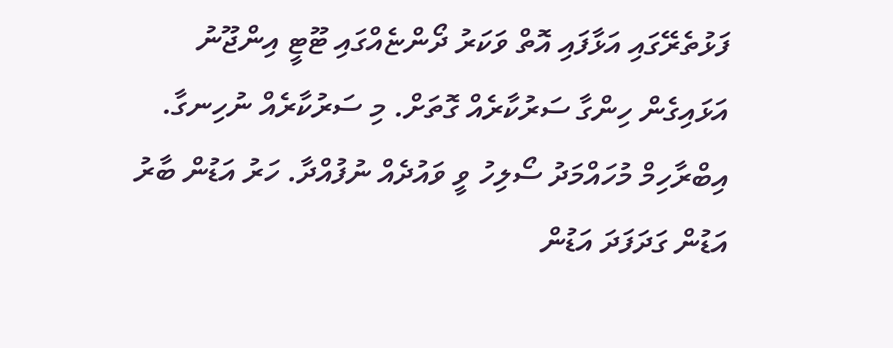ފަޅުތެރޭގައި އަޅާފައި އޮތް ވަކަރު ދޯންޏެއްގައި ޓޫޓީ އިންޖޫނު އަޅައިގެން ހިންގާ ސަރުކާރެއް ގޮތަށް. މި ސަރުކާރެއް ނުހިނގާ. އިބްރާހިމް މުހައްމަދު ސޯލިހު ވީ ވައުދެއް ނުފުއްދާ. ހަރު އަޑުން ބާރު އަޑުން ގަދަފަދަ އަޑުން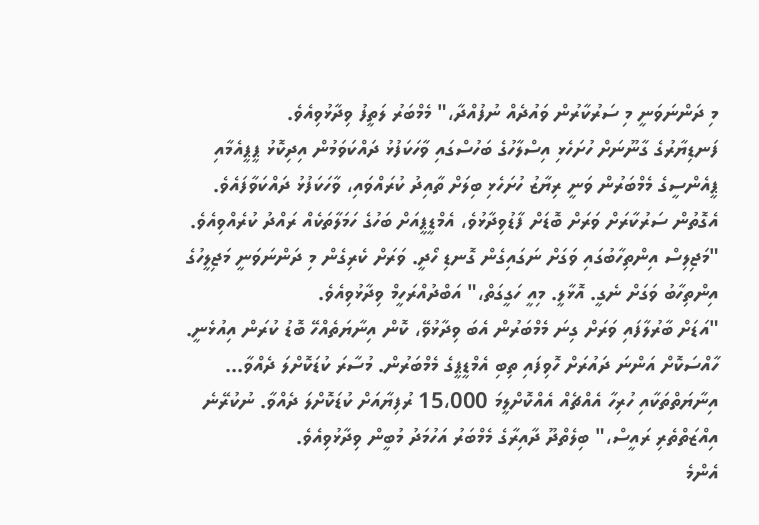މި ދަންނަވަނީ މި ސަރުކާރުން ވައުދެއް ނުފުއްދާ،" މެމްބަރު ލަތީފު ވިދާޅުވިއެވެ.
ފަނޑިޔާރުގެ ގާނޫނަށް ހުށަހެޅި އިސްލާހުގެ ބަހުސްގައި ވާހަކަފުޅު ދައްކަވަމުން އިދިކޮޅު ޕީޕީއެމާއި ޕީއެންސީގެ މެމްބަރުން ވަނީ ރިޔާޒު ހުށަހެޅި ބިލަށް ތާއިދު ކުރައްވައި، ވާހަކަފުޅު ދައްކަވާފައެވެ. އެގޮތުން ސަރުކާރަށް ވަރަށް ބޮޑަށް ފާޑުވިދާޅުވެ، އެމްޑީޕީއަށް ބަހުގެ ހަމަލާތަކެއް ރައްދު ކުރެއްވިއެވެ.
"މަޖިލިސް އިންތިހާބުގައި ވަގަށް ނަގައިގެން ގޮނޑި ހޯދީ. ވަރަށް ކެރިގެން މި ދަންނަވަނީ މަޖިލީހުގެ އިންތިހާބު ވަގަށް ނެގީ. އޮޅާލީ. މިއީ ހަގީގަތް،" އަބްދުއްރަހީމް ވިދާޅުވިއެވެ.
"އަޑަށް ބާރުލާފައި ވަރަށް ގިނަ މެމްބަރުން އެބަ ވިދާޅުވޭ، ކޮން އިނާޔަތެއްހޭ ބޮޑު ކުރަން އިއުޅެނީ. ހާއްސަކޮށް އަންނަ ދައުރަށް ހޮވިފައި ތިބި އެމްޑީޕީގެ މެމްބަރުން. މުސާރަ ކުޑަކޮށްލަ ދެއްވާ... އިނާޔަތްތަކާއި ހުރިހާ އެއްޗެއް އެއްކޮށްލީމަ 15،000 ރުފިޔާއަށް ކުޑަކޮށްލަ ދެއްވާ. ނުކުރޭނެ އިއްޒަތްތެރި ރައީސް،" ބިލެތްދޫ ދާއިރާގެ މެމްބަރު އަހުމަދު މުބީން ވިދާޅުވިއެވެ.
އެންމެ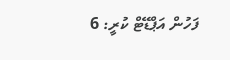ފަހުން އަޕްޑޭޓް ކުރީ: 6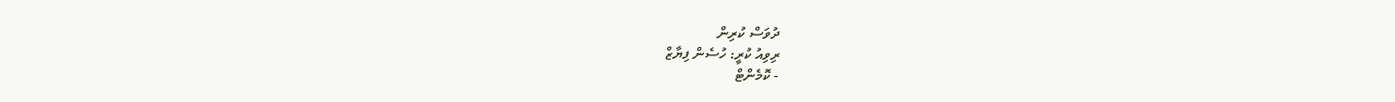ދުވަސް ކުރިން
ރިވިއު ކުރީ: ހުސެން ފިޔާޒް
- ކޮމެންޓް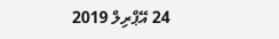24 އޭޕްރިލް 2019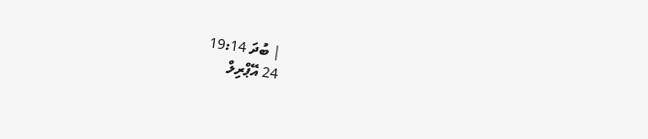| ބުދަ 19:14
24 އޭޕްރިލް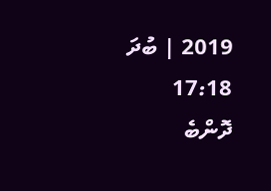2019 | ބުދަ 17:18
ދޮންބެ